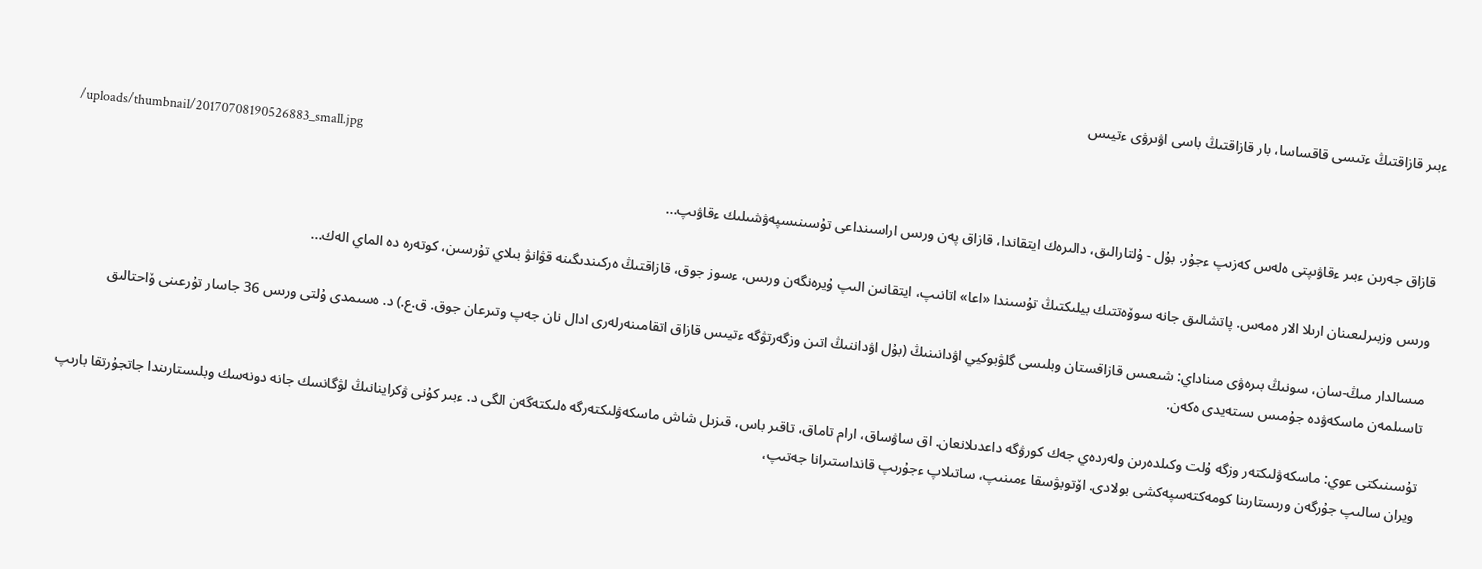ءبىر قازاقتىڭ ءتىسى قاقساسا، بار قازاقتىڭ باسى اۋىرۋى ءتيىس

/uploads/thumbnail/20170708190526883_small.jpg

قازاق جەرىن ءبىر ءقاۋىپتى ەلەس كەزىپ ءجۇر. بۇل - ۇلتارالىق، دالىرەك ايتقاندا، قازاق پەن ورىس اراسىنداعى تۇسىنىسپەۋشىلىك ءقاۋىپ...

ورىس وزبىرلىعىنان ارىلا الار ەمەس. پاتشالىق جانە سوۆەتتىك بيلىكتىڭ تۇسىندا «اعا» اتانىپ، ايتقانىن الىپ ۇيرەنگەن ورىس، ءسوز جوق، قازاقتىڭ ەركىندىگىنە قۋانۋ بىلاي تۇرسىن، كوتەرە دە الماي الەك...

مىسالدار مىڭ-سان، سونىڭ بىرەۋى مىناداي: شىعىس قازاقستان وبلىسى گلۋبوكيي اۋدانىنىڭ (بۇل اۋداننىڭ اتىن وزگەرتۋگە ءتيىس قازاق اتقامىنەرلەرى ادال نان جەپ وتىرعان جوق. ق.ع.) د. ەسىمدى ۇلتى ورىس 36 جاسار تۇرعىنى ۆاحتالىق تاسىلمەن ماسكەۋدە جۇمىس ىستەيدى ەكەن.

تۇسىنىكتى عوي: ماسكەۋلىكتەر وزگە ۇلت وكىلدەرىن ولەردەي جەك كورۋگە داعدىلانعان. اق ساۋساق، ارام تاماق، تاقىر باس، قىزىل شاش ماسكەۋلىكتەرگە ەلىكتەگەن الگى د. ءبىر كۇنى ۋكراينانىڭ لۋگانسك جانە دونەسك وبلىستارىندا جاتجۇرتقا بارىپ ويران سالىپ جۇرگەن ورىستارىنا كومەكتەسپەكشى بولادى. اۆتوبۋسقا ءمىنىپ، ساتىلاپ ءجۇرىپ قانداستىرانا جەتىپ،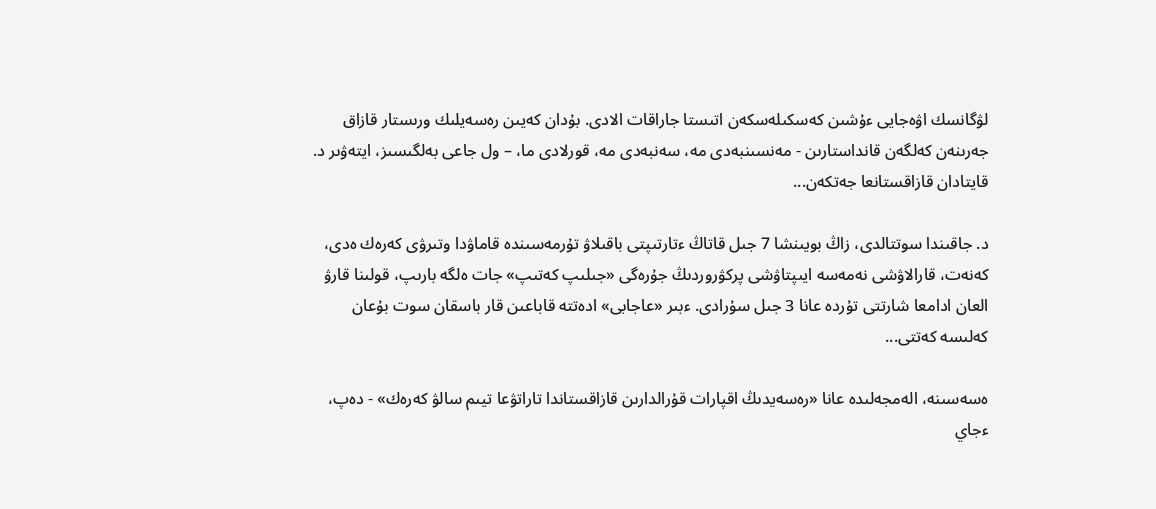لۋگانسك اۋەجايى ءۇشىن كەسكىلەسكەن اتىستا جاراقات الادى. بۇدان كەيىن رەسەيلىك ورىستار قازاق جەرىنەن كەلگەن قانداستارىن - مەنسىنبەدى مە، سەنبەدى مە، قورلادى ما، – ول جاعى بەلگىسىز، ايتەۋىر د. قايتادان قازاقستانعا جەتكەن...

د. جاقىندا سوتتالدى، زاڭ بويىنشا 7 جىل قاتاڭ ءتارتىپتى باقىلاۋ تۇرمەسىندە قاماۋدا وتىرۋى كەرەك ەدى، كەنەت، قارالاۋشى نەمەسە ايىپتاۋشى پركۋروردىڭ جۇرەگى «جىلىپ كەتىپ» جات ەلگە بارىپ، قولىنا قارۋ العان ادامعا شارتتى تۇردە عانا 3 جىل سۇرادى. ءبىر «عاجابى» ادەتتە قاباعىن قار باسقان سوت بۇعان كەلىسە كەتتى...

ەسەسىنە، الەمجەلىدە عانا «رەسەيدىڭ اقپارات قۇرالدارىن قازاقستاندا تاراتۋعا تيىم سالۋ كەرەك» - دەپ، ءجاي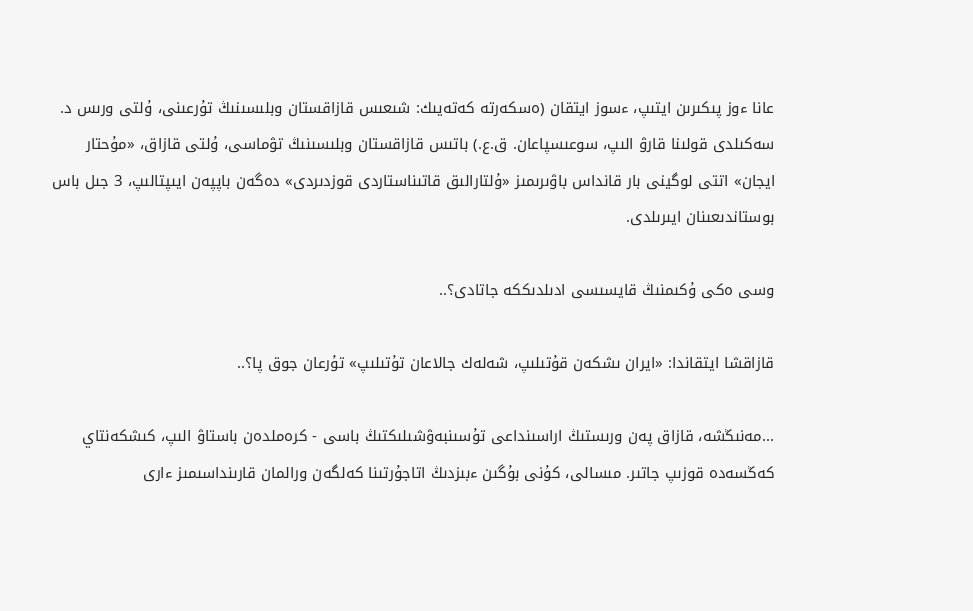عانا ءوز پىكىرىن ايتىپ، ءسوز ايتقان (ەسكەرتە كەتەيىك: شىعىس قازاقستان وبلىسىنىڭ تۇرعىنى، ۇلتى ورىس د. سەكىلدى قولىنا قارۋ الىپ، سوعىسپاعان. ق.ع.) باتىس قازاقستان وبلىسىنىڭ تۋماسى، ۇلتى قازاق، «مۇحتار ايجان» اتتى لوگينى بار قانداس باۋىرىمىز «ۇلتارالىق قاتىناستاردى قوزدىردى» دەگەن باپپەن ايىپتالىپ، 3 جىل باس بوستاندىعىنان ايىرىلدى.

وسى ەكى ۇكىمنىڭ قايسىسى ادىلدىككە جاتادى؟..

قازاقشا ايتقاندا: «ايران ىشكەن قۇتىلىپ، شەلەك جالاعان تۇتىلىپ» تۇرعان جوق پا؟..

...مەنىڭشە، قازاق پەن ورىستىڭ اراسىنداعى تۇسىنبەۋشىلىكتىڭ باسى - كرەملدەن باستاۋ الىپ، كىشكەنتاي كەڭسەدە قوزىپ جاتىر. مىسالى، كۇنى بۇگىن ءبىزدىڭ اتاجۇرتىنا كەلگەن ورالمان قارىنداسىمىز ءارى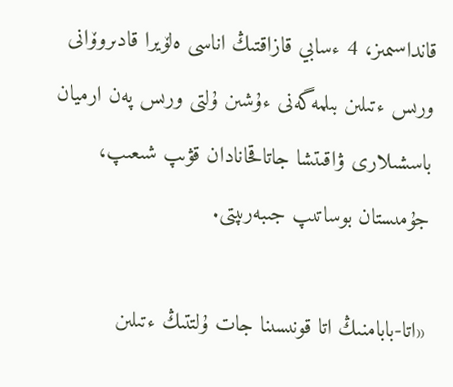قانداسىمىز، 4 ءسابي قازاقتىڭ اناسى ەلۆيرا قادىروۆانى ورىس ءتىلىن بىلمەگەنى ءۇشىن ۇلتى ورىس پەن ارميان باسشىلارى ۋاقىتشا جاتاقحانادان قۋىپ شىعىپ، جۇمىستان بوساتىپ جىبەرىپتى.

«اتا-بابامنىڭ اتا قونىسىنا جات ۇلتتىڭ ءتىلىن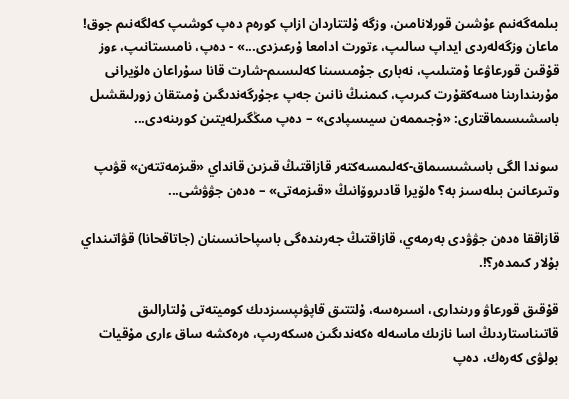بىلمەگەنىم ءۇشىن قورلانامىن، وزگە ۇلتتاردان ازاپ كورەم دەپ كوشىپ كەلگەنىم جوق! ماعان وزگەلەردى ايداپ سالىپ، ءتورت ادامعا ۇرعىزدى...» - دەپ، نامىستانىپ، ءوز قۇقىن قورعاۋعا ۇمتىلىپ، نەبارى جۇمىسىنا كەلىسىم-شارت قانا سۇراعان ەلۆيرانى مۇرىندارىنا ەسەكقۇرت كىرىپ، كىمنىڭ نانىن جەپ ءجۇرگەندىگىن ۇمىتقان زورلىقشىل باسشىسىماقتارى: «ۇجىممەن سيىسپادى» – دەپ مىڭگىرلەيتىن كورىنەدى...

سوندا الگى باسشىسىماق-كەلىمسەكتەر قازاقتىڭ قىزىن قانداي «قىزمەتتەن» قۋىپ وتىرعانىن بىلەسىز بە؟ ەلۆيرا قادىروۆانىڭ «قىزمەتى» – ەدەن جۋۋشى...

قازاققا ەدەن جۋۋدى بەرمەي، قازاقتىڭ جەرىندەگى باسپاحانسىنان (جاتاقحانا) قۋاتىنداي بۇلار كىمدەر؟!.

قۇقىق قورعاۋ ورىندارى، اسىرەسە، ۇلتتىق قاپۋىپسىزدىك كوميتەتى ۇلتارالىق قاتىناستاردىڭ اسا نازىك ماسەلە ەكەندىگىن ەسكەرىپ، ەرەكشە ساق ءارى مۇقيات بولۋى كەرەك، دەپ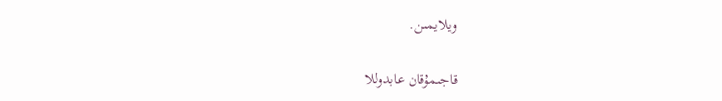ويلايمىن.

قاجىمۇقان عابدوللا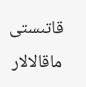قاتىستى ماقالالار